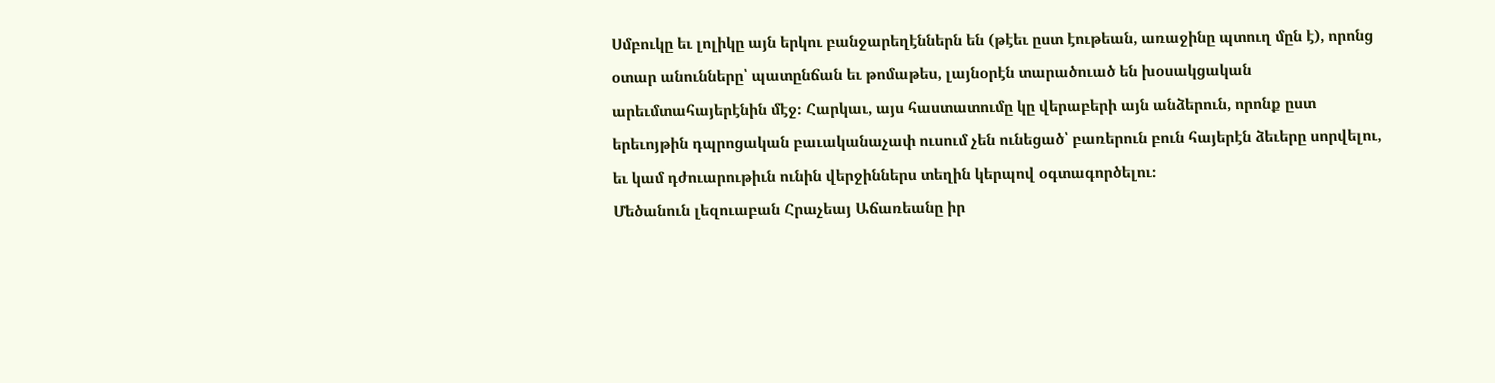Սմբուկը եւ լոլիկը այն երկու բանջարեղէններն են (թէեւ ըստ էութեան, առաջինը պտուղ մըն է), որոնց օտար անունները՝ պատընճան եւ թոմաթես, լայնօրէն տարածուած են խօսակցական արեւմտահայերէնին մէջ։ Հարկաւ, այս հաստատումը կը վերաբերի այն անձերուն, որոնք ըստ երեւոյթին դպրոցական բաւականաչափ ուսում չեն ունեցած՝ բառերուն բուն հայերէն ձեւերը սորվելու, եւ կամ դժուարութիւն ունին վերջիններս տեղին կերպով օգտագործելու։
Մեծանուն լեզուաբան Հրաչեայ Աճառեանը իր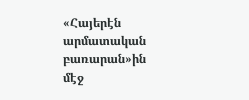«Հայերէն արմատական բառարան»ին մէջ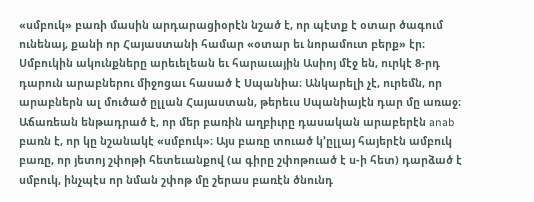«սմբուկ» բառի մասին արդարացիօրէն նշած է, որ պէտք է օտար ծագում ունենայ, քանի որ Հայաստանի համար «օտար եւ նորամուտ բերք» էր։ Սմբուկին ակունքները արեւելեան եւ հարաւային Ասիոյ մէջ են, ուրկէ 8-րդ դարուն արաբներու միջոցաւ հասած է Սպանիա։ Անկարելի չէ, ուրեմն, որ արաբներն ալ մուծած ըլլան Հայաստան, թերեւս Սպանիայէն դար մը առաջ։
Աճառեան ենթադրած է, որ մեր բառին աղբիւրը դասական արաբերէն anab բառն է, որ կը նշանակէ «սմբուկ»։ Այս բառը տուած կ՚ըլլայ հայերէն ամբուկ բառը, որ յետոյ շփոթի հետեւանքով (ա գիրը շփոթուած է ս-ի հետ) դարձած է սմբուկ, ինչպէս որ նման շփոթ մը շերաս բառէն ծնունդ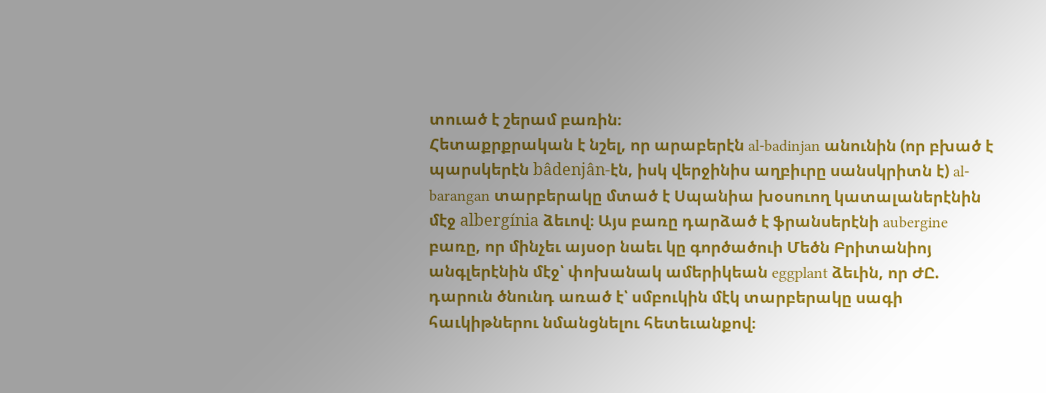տուած է շերամ բառին։
Հետաքրքրական է նշել, որ արաբերէն al-badinjan անունին (որ բխած է պարսկերէն bâdenjân-էն, իսկ վերջինիս աղբիւրը սանսկրիտն է) al-barangan տարբերակը մտած է Սպանիա խօսուող կատալաներէնին մէջ albergínia ձեւով։ Այս բառը դարձած է ֆրանսերէնի aubergine բառը, որ մինչեւ այսօր նաեւ կը գործածուի Մեծն Բրիտանիոյ անգլերէնին մէջ՝ փոխանակ ամերիկեան eggplant ձեւին, որ ԺԸ. դարուն ծնունդ առած է՝ սմբուկին մէկ տարբերակը սագի հաւկիթներու նմանցնելու հետեւանքով։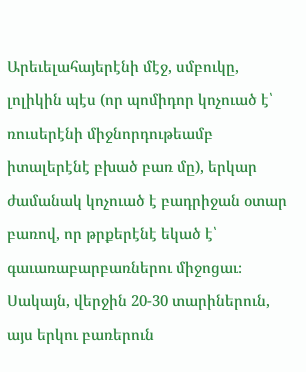Արեւելահայերէնի մէջ, սմբուկը, լոլիկին պէս (որ պոմիդոր կոչուած է՝ ռուսերէնի միջնորդութեամբ իտալերէնէ բխած բառ մը), երկար ժամանակ կոչուած է բադրիջան օտար բառով, որ թրքերէնէ եկած է՝ գաւառաբարբառներու միջոցաւ։ Սակայն, վերջին 20-30 տարիներուն, այս երկու բառերուն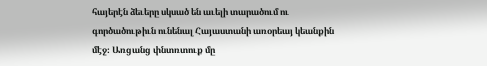հայերէն ձեւերը սկսած են աւելի տարածում ու գործածութիւն ունենալ Հայաստանի առօրեայ կեանքին մէջ։ Առցանց փնտռտուք մը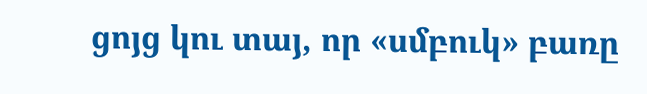ցոյց կու տայ, որ «սմբուկ» բառը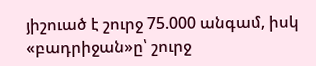յիշուած է շուրջ 75.000 անգամ, իսկ «բադրիջան»ը՝ շուրջ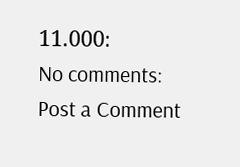11.000։
No comments:
Post a Comment